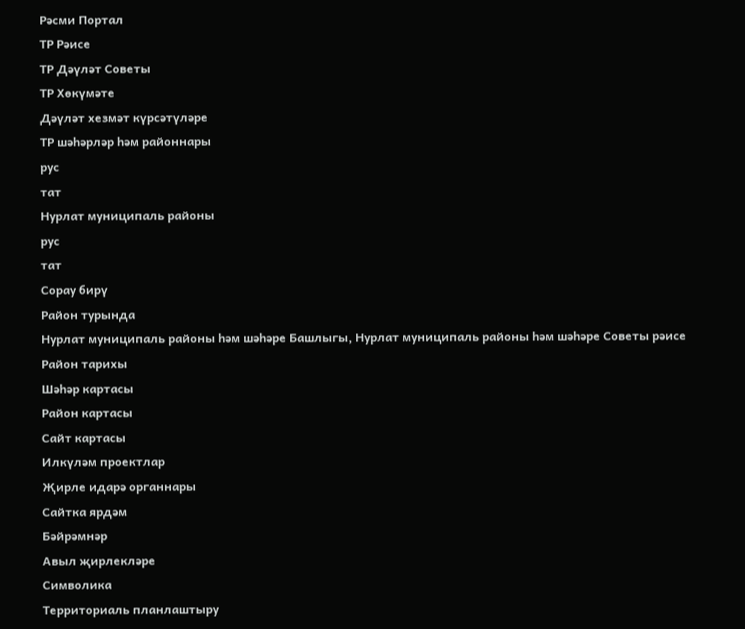Рәсми Портал
ТР Рәисе
ТР Дәүләт Советы
ТР Хөкүмәте
Дәүләт хезмәт күрсәтүләре
ТР шәһәрләр һәм районнары
рус
тат
Нурлат муниципаль районы
рус
тат
Сорау бирү
Район турында
Нурлат муниципаль районы hәм шәhәре Башлыгы, Нурлат муниципаль районы hәм шәhәре Советы рәисе
Район тарихы
Шәһәр картасы
Район картасы
Сайт картасы
Илкүләм проектлар
Җирле идарә органнары
Сайтка ярдәм
Бәйрәмнәр
Авыл җирлекләре
Символика
Территориаль планлаштыру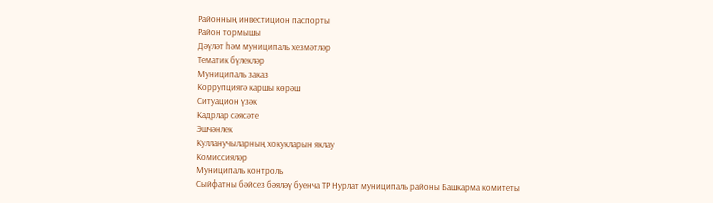Районның инвестицион паспорты
Район тормышы
Дәүләт һәм муниципаль хезмәтләр
Тематик бүлекләр
Муниципаль заказ
Коррупциягә каршы көрәш
Ситуацион үзәк
Кадрлар сәясәте
Эшчәнлек
Кулланучыларның хокукларын яклау
Комиссияләр
Муниципаль контроль
Сыйфатны бәйсез бәяләү буенча ТР Нурлат муниципаль районы Башкарма комитеты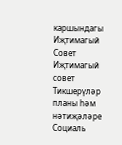каршындагы Иҗтимагый Совет
Иҗтимагый совет
Тикшерүләр планы һәм нәтиҗәләре
Социаль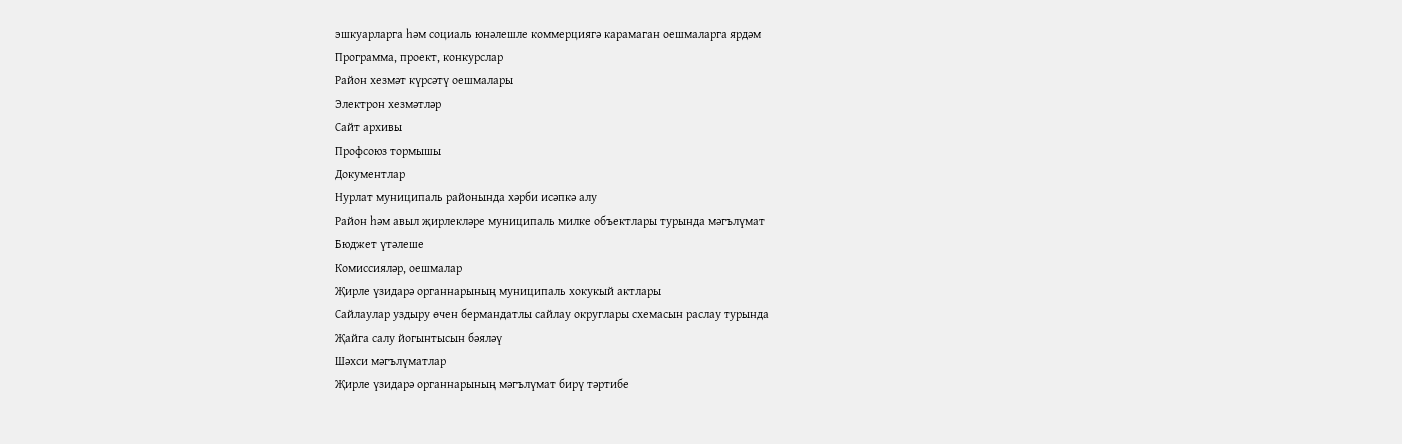эшкуарларга һәм социаль юнәлешле коммерциягә карамаган оешмаларга ярдәм
Программа, проект, конкурслар
Район хезмәт күрсәтү оешмалары
Электрон хезмәтләр
Сайт архивы
Профсоюз тормышы
Документлар
Нурлат муниципаль районында хәрби исәпкә алу
Район һәм авыл җирлекләре муниципаль милке объектлары турында мәгълүмат
Бюджет үтәлеше
Комиссияләр, оешмалар
Җирле үзидарә органнарының муниципаль хокукый актлары
Сайлаулар уздыру өчен бермандатлы сайлау округлары схемасын раслау турында
Җайга салу йогынтысын бәяләү
Шәхси мәгълүматлар
Җирле үзидарә органнарының мәгълүмат бирү тәртибе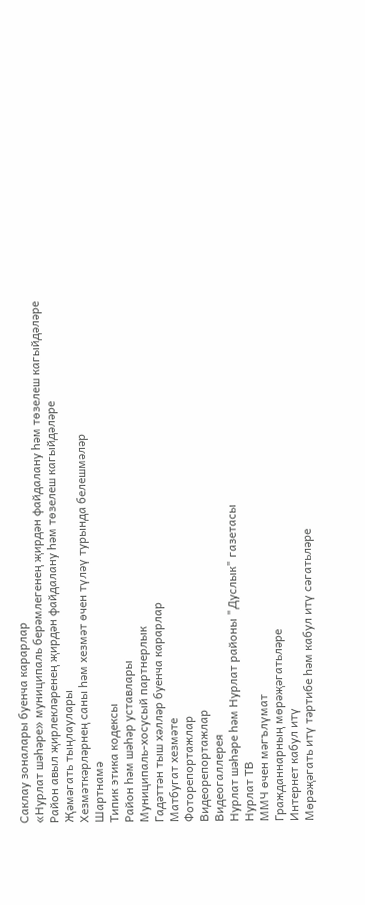Саклау зоналары буенча карарлар
«Нурлат шәһәре» муниципаль берәмлегенең җирдән файдалану һәм төзелеш кагыйдәләре
Район авыл җирлекләренең җирдән файдалану һәм төзелеш кагыйдәләре
Җәмәгать тыңлаулары
Хезмәткәрләрнең саны һәм хезмәт өчен түләү турында белешмәләр
Шартнамә
Типик этика кодексы
Район һәм шәһәр уставлары
Муниципаль-хосусый партнерлык
Гадәттән тыш хәлләр буенча карарлар
Матбугат хезмәте
Фоторепортажлар
Видеорепортажлар
Видеогаллерея
Нурлат шәһәре һәм Нурлат районы "Дуслык" газетасы
Нурлат ТВ
ММЧ өчен мәгълүмат
Гражданнарның мөрәҗәгатьләре
Интернет кабул итү
Мөрәҗәгать итү тәртибе һәм кабул итү сәгатьләре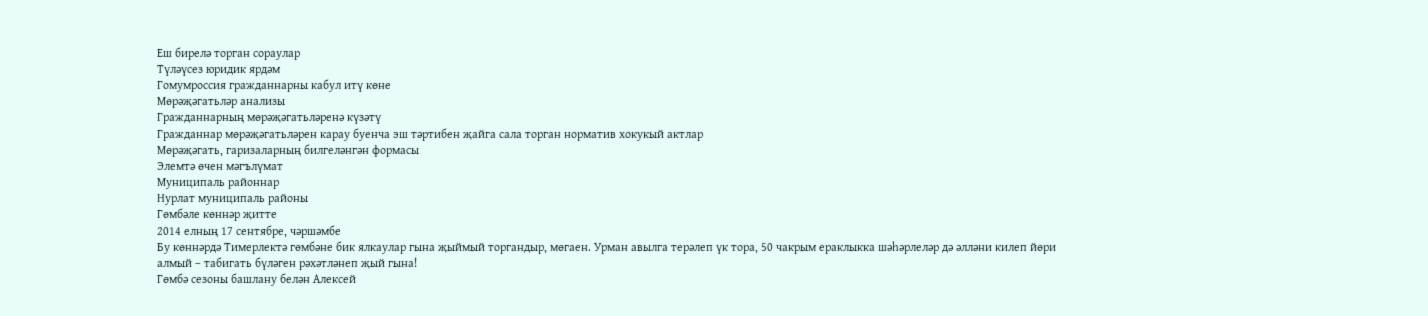Еш бирелә торган сораулар
Түләүсез юридик ярдәм
Гомумроссия гражданнарны кабул итү көне
Мөрәҗәгатьләр анализы
Гражданнарның мөрәҗәгатьләренә күзәтү
Гражданнар мөрәҗәгатьләрен карау буенча эш тәртибен җайга сала торган норматив хокукый актлар
Мөрәҗәгать, гаризаларның билгеләнгән формасы
Элемтә өчен мәгълүмат
Муниципаль районнар
Нурлат муниципаль районы
Гөмбәле көннәр җитте
2014 елның 17 сентябре, чәршәмбе
Бу көннәрдә Тимерлектә гөмбәне бик ялкаулар гына җыймый торгандыр, мөгаен. Урман авылга терәлеп үк тора, 50 чакрым ераклыкка шәһәрлеләр дә әлләни килеп йөри алмый – табигать бүләген рәхәтләнеп җый гына!
Гөмбә сезоны башлану белән Алексей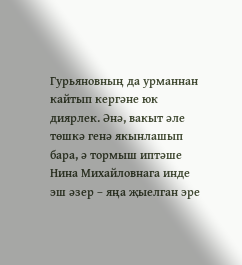Гурьяновның да урманнан кайтып кергәне юк диярлек. Әнә, вакыт әле төшкә генә якынлашып бара, ә тормыш иптәше Нина Михайловнага инде эш әзер – яңа җыелган эре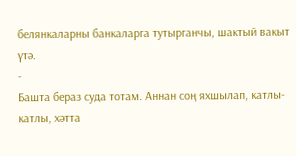белянкаларны банкаларга тутырганчы, шактый вакыт үтә.
-
Башта бераз суда тотам. Аннан соң яхшылап, катлы-катлы, хәтта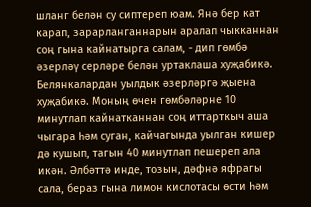шланг белән су сиптереп юам. Янә бер кат карап, зарарланганнарын аралап чыкканнан соң гына кайнатырга салам, - дип гөмбә әзерләү серләре белән уртаклаша хуҗабикә.
Белянкалардан уылдык әзерләргә җыена хуҗабикә. Моның өчен гөмбәләрне 10 минутлап кайнатканнан соң иттарткыч аша чыгара һәм суган, кайчагында уылган кишер дә кушып, тагын 40 минутлап пешереп ала икән. Әлбәттә инде, тозын, дәфнә яфрагы сала, бераз гына лимон кислотасы өсти һәм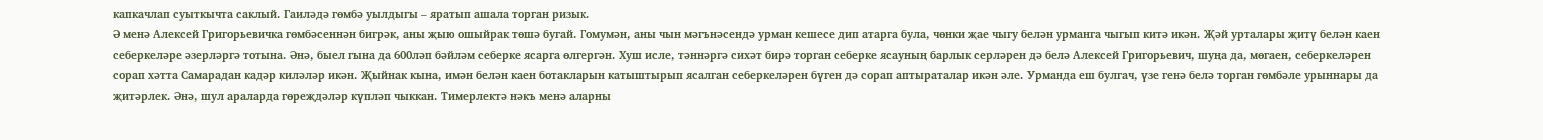капкачлап суыткычта саклый. Гаиләдә гөмбә уылдыгы – яратып ашала торган ризык.
Ә менә Алексей Григорьевичка гөмбәсеннән бигрәк, аны җыю ошыйрак төшә бугай. Гомумән, аны чын мәгънәсендә урман кешесе дип атарга була, чөнки җае чыгу белән урманга чыгып китә икән. Җәй урталары җитү белән каен себеркеләре әзерләргә тотына. Әнә, быел гына да 600ләп бәйләм себерке ясарга өлгергән. Хуш исле, тәннәргә сихәт бирә торган себерке ясауның барлык серләрен дә белә Алексей Григорьевич, шуңа да, мөгаен, себеркеләрен сорап хәтта Самарадан кадәр киләләр икән. Җыйнак кына, имән белән каен ботакларын катыштырып ясалган себеркеләрен бүген дә сорап аптыраталар икән әле. Урманда еш булгач, үзе генә белә торган гөмбәле урыннары да җитәрлек. Әнә, шул араларда гөреҗдәләр күпләп чыккан. Тимерлектә нәкъ менә аларны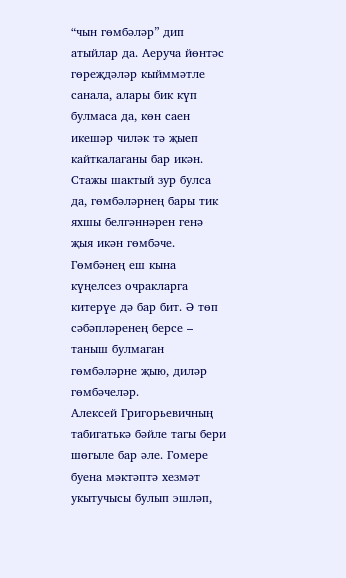“чын гөмбәләр” дип атыйлар да. Аеруча йөнтәс гөреҗдәләр кыйммәтле санала, алары бик күп булмаса да, көн саен икешәр чиләк тә җыеп кайткалаганы бар икән. Стажы шактый зур булса да, гөмбәләрнең бары тик яхшы белгәннәрен генә җыя икән гөмбәче. Гөмбәнең еш кына күңелсез очракларга китерүе дә бар бит. Ә төп сәбәпләренең берсе – таныш булмаган гөмбәләрне җыю, диләр гөмбәчеләр.
Алексей Григорьевичның табигатькә бәйле тагы бери шөгыле бар әле. Гомере буена мәктәптә хезмәт укытучысы булып эшләп,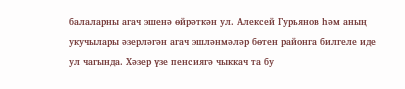балаларны агач эшенә өйрәткән ул. Алексей Гурьянов һәм аның укучылары әзерләгән агач эшләнмәләр бөтен районга билгеле иде ул чагында. Хәзер үзе пенсиягә чыккач та бу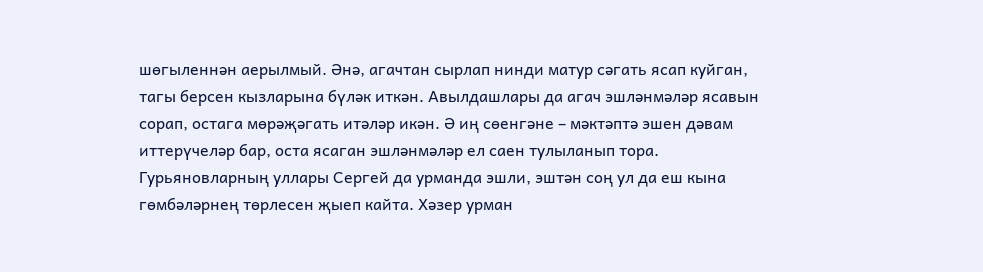шөгыленнән аерылмый. Әнә, агачтан сырлап нинди матур сәгать ясап куйган, тагы берсен кызларына бүләк иткән. Авылдашлары да агач эшләнмәләр ясавын сорап, остага мөрәҗәгать итәләр икән. Ә иң сөенгәне – мәктәптә эшен дәвам иттерүчеләр бар, оста ясаган эшләнмәләр ел саен тулыланып тора.
Гурьяновларның уллары Сергей да урманда эшли, эштән соң ул да еш кына гөмбәләрнең төрлесен җыеп кайта. Хәзер урман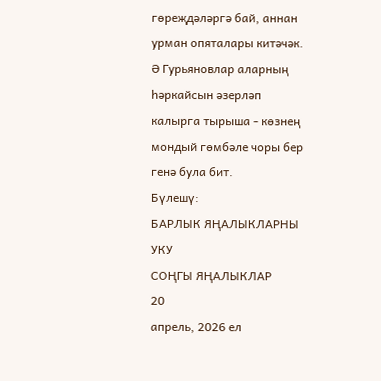гөреҗдәләргә бай, аннан урман опяталары китәчәк. Ә Гурьяновлар аларның һәркайсын әзерләп калырга тырыша - көзнең мондый гөмбәле чоры бер генә була бит.
Бүлешү:
БАРЛЫК ЯҢАЛЫКЛАРНЫ УКУ
СОҢГЫ ЯҢАЛЫКЛАР
20
апрель, 2026 ел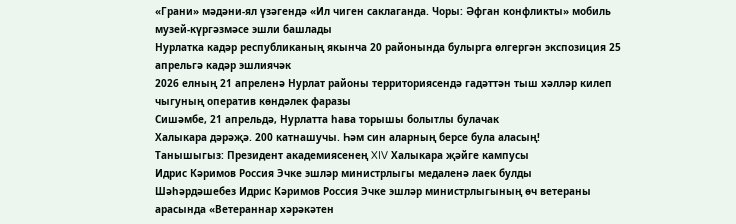«Грани» мәдәни-ял үзәгендә «Ил чиген саклаганда. Чоры: Әфган конфликты» мобиль музей-күргәзмәсе эшли башлады
Нурлатка кадәр республиканың якынча 20 районында булырга өлгергән экспозиция 25 апрельгә кадәр эшлиячәк
2026 елның 21 апреленә Нурлат районы территориясендә гадәттән тыш хәлләр килеп чыгуның оператив көндәлек фаразы
Сишәмбе, 21 апрельдә, Нурлатта һава торышы болытлы булачак
Халыкара дәрәҗә. 200 катнашучы. Һәм син аларның берсе була аласың!
Танышыгыз: Президент академиясенең XIV Халыкара җәйге кампусы
Идрис Кәримов Россия Эчке эшләр министрлыгы медаленә лаек булды
Шәһәрдәшебез Идрис Кәримов Россия Эчке эшләр министрлыгының өч ветераны арасында «Ветераннар хәрәкәтен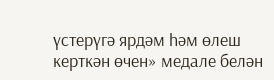үстерүгә ярдәм һәм өлеш керткән өчен» медале белән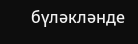бүләкләнде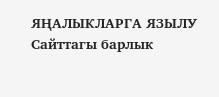ЯҢАЛЫКЛАРГА ЯЗЫЛУ
Сайттагы барлык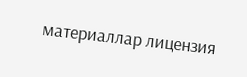материаллар лицензия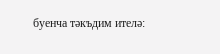буенча тәкъдим ителә: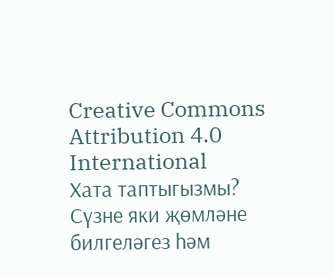Creative Commons Attribution 4.0 International
Хата таптыгызмы?
Сүзне яки җөмләне билгеләгез һәм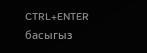CTRL+ENTER басыгыз